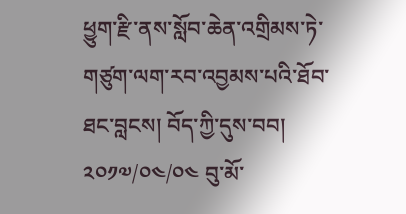ཕྱུག་རྫི་ནས་སློབ་ཆེན་འགྲིམས་ཏེ་གཙུག་ལག་རབ་འབྱམས་པའི་ཐོབ་ཐང་བླངས། བོད་ཀྱི་དུས་བབ། ༢༠༡༧/༠༤/༠༤ བུ་མོ་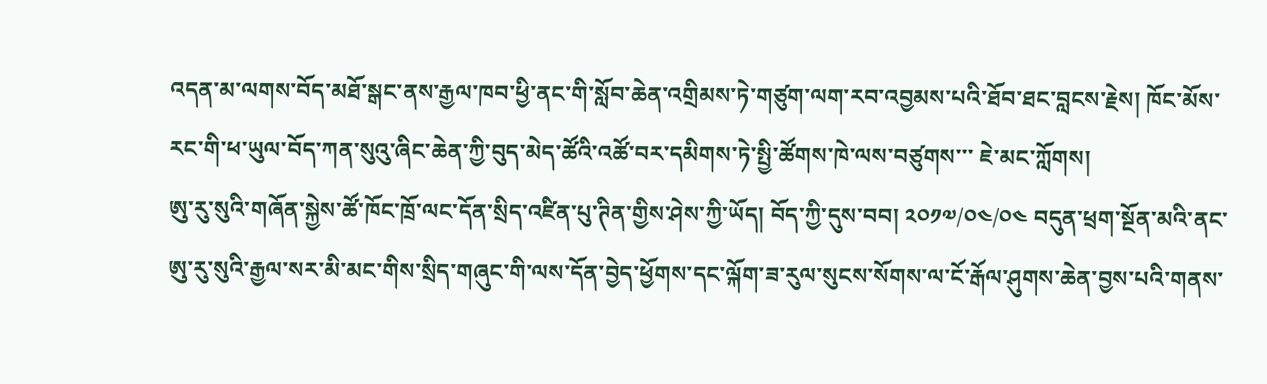འདན་མ་ལགས་བོད་མཐོ་སྒང་ནས་རྒྱལ་ཁབ་ཕྱི་ནང་གི་སློབ་ཆེན་འགྲིམས་ཏེ་གཙུག་ལག་རབ་འབྱམས་པའི་ཐོབ་ཐང་བླངས་རྗེས། ཁོང་མོས་རང་གི་ཕ་ཡུལ་བོད་ཀན་སུའུ་ཞིང་ཆེན་ཀྱི་བུད་མེད་ཚོའི་འཚོ་བར་དམིགས་ཏེ་སྤྱི་ཚོགས་ཁེ་ལས་བཙུགས་་་ ཇེ་མང་ཀློགས།
ཨུ་རུ་སུའི་གཞོན་སྐྱེས་ཚོ་ཁོང་ཁྲོ་ལང་དོན་སྲིད་འཛིན་པུ་ཊིན་གྱིས་ཤེས་ཀྱི་ཡོད། བོད་ཀྱི་དུས་བབ། ༢༠༡༧/༠༤/༠༤ བདུན་ཕྲག་སྔོན་མའི་ནང་ཨུ་རུ་སུའི་རྒྱལ་སར་མི་མང་གིས་སྲིད་གཞུང་གི་ལས་དོན་བྱེད་ཕྱོགས་དང་ལྐོག་ཟ་རུལ་སུངས་སོགས་ལ་ངོ་རྒོལ་ཤུགས་ཆེན་བྱས་པའི་གནས་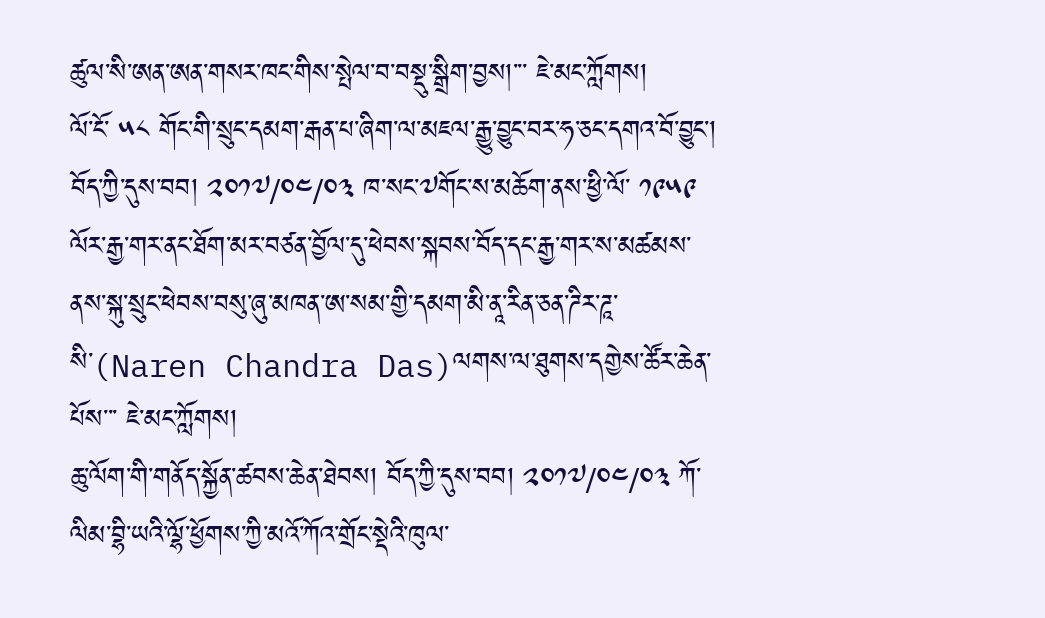ཚུལ་སི་ཨན་ཨན་གསར་ཁང་གིས་སྤེལ་བ་བསྡུ་སྒྲིག་བྱས།་་་ ཇེ་མང་ཀློགས།
ལོ་ངོ་ ༥༨ གོང་གི་སྲུང་དམག་རྒན་པ་ཞིག་ལ་མཇལ་རྒྱུ་བྱུང་བར་ཧ་ཅང་དགའ་བོ་བྱུང་། བོད་ཀྱི་དུས་བབ། ༢༠༡༧/༠༤/༠༣ ཁ་སང་༧གོང་ས་མཆོག་ནས་ཕྱི་ལོ་ ༡༩༥༩ ལོར་རྒྱ་གར་ནང་ཐོག་མར་བཙན་བྱོལ་དུ་ཕེབས་སྐབས་བོད་དང་རྒྱ་གར་ས་མཚམས་ནས་སྐུ་སྲུང་ཕེབས་བསུ་ཞུ་མཁན་ཨ་སམ་གྱི་དམག་མི་ནཱ་རིན་ཅན་ཌིར་ཌཱ་སི་(Naren Chandra Das)ལགས་ལ་ཐུགས་དགྱེས་ཚོར་ཆེན་པོས་་་ ཇེ་མང་ཀློགས།
ཆུ་ལོག་གི་གནོད་སྐྱོན་ཚབས་ཆེན་ཐེབས། བོད་ཀྱི་དུས་བབ། ༢༠༡༧/༠༤/༠༣ ཀོ་ལིམ་བྷི་ཡའི་ལྷོ་ཕྱོགས་ཀྱི་མའོ་ཀོའ་གྲོང་སྡེའི་ཁུལ་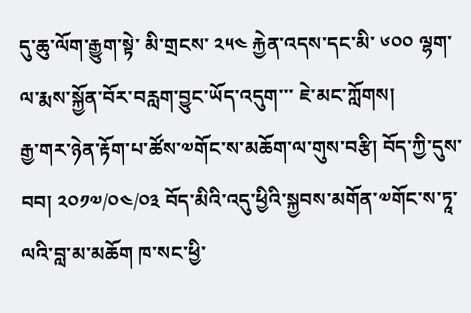དུ་ཆུ་ལོག་རྒྱུག་སྟེ་ མི་གྲངས་ ༢༥༤ རྐྱེན་འདས་དང་མི་ ༦༠༠ ལྷག་ལ་རྨས་སྐྱོན་བོར་བརླག་བྱུང་ཡོད་འདུག་་་ ཇེ་མང་ཀློགས།
རྒྱ་གར་ཉེན་རྟོག་པ་ཚོས་༧གོང་ས་མཆོག་ལ་གུས་བརྩི། བོད་ཀྱི་དུས་བབ། ༢༠༡༧/༠༤/༠༣ བོད་མིའི་འདུ་ཕྱིའི་སྐྱབས་མགོན་༧གོང་ས་ཏཱ་ལའི་བླ་མ་མཆོག ཁ་སང་ཕྱི་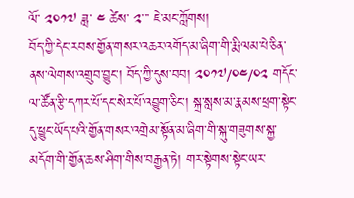ལོ་ ༢༠༡༧ ཟླ་ ༤ ཚེས་ ༢་་་ ཇེ་མང་ཀློགས།
བོད་ཀྱི་དེང་རབས་གྱོན་གསར་འཆར་འགོད་མ་ཞིག་གི་རྨི་ལམ་པེ་ཅིན་ནས་ལེགས་འགྲུབ་བྱུང་། བོད་ཀྱི་དུས་བབ། ༢༠༡༧/༠༤/༠༢ གདོང་ལ་ཚོན་རྩི་དཀར་པོ་དང་སེར་པོ་འབྱུག་ཅིང་། སྐྲ་སླས་མ་རྣམས་ཕྲག་སྟེང་དུ་ཕྱུང་ཡོད་པའི་གྱོན་གསར་འགྲེམ་སྟོན་མ་ཞིག་གི་སྐུ་གཟུགས་སྐྱ་མདོག་གི་གྱོན་ཆས་ཤིག་གིས་བརྒྱན་ཏེ། གར་སྟེགས་སྟེང་ཡར་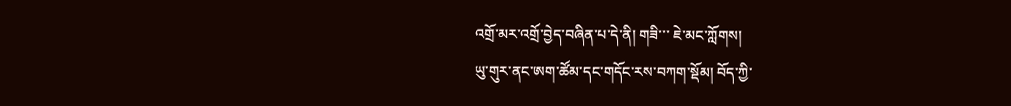འགྲོ་མར་འགྲོ་བྱེད་བཞིན་པ་དེ་ནི། གཟི་་་ ཇེ་མང་ཀློགས།
ཡུ་གུར་ནང་ཨག་ཚོམ་དང་གདོང་རས་བཀག་སྡོམ། བོད་ཀྱི་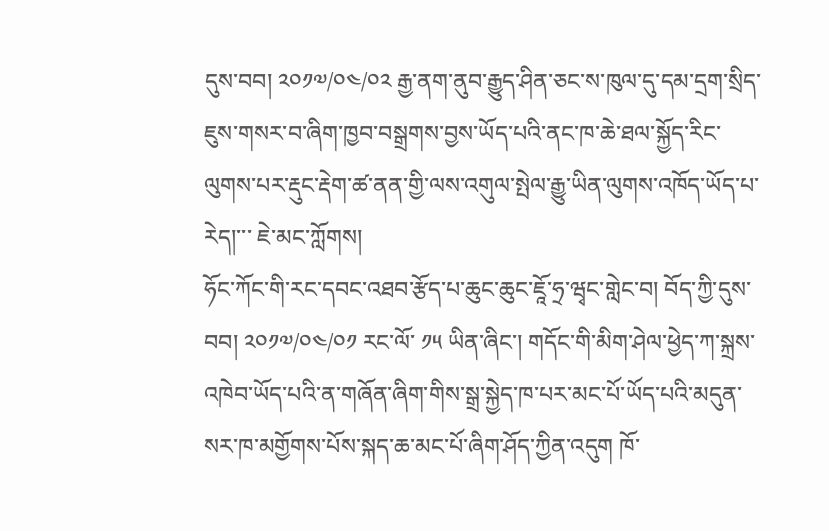དུས་བབ། ༢༠༡༧/༠༤/༠༢ རྒྱ་ནག་ནུབ་རྒྱུད་ཤིན་ཅང་ས་ཁུལ་དུ་དམ་དྲག་སྲིད་ཇུས་གསར་བ་ཞིག་ཁྱབ་བསྒྲགས་བྱས་ཡོད་པའི་ནང་ཁ་ཆེ་ཐལ་སྐྱོད་རིང་ལུགས་པར་རྡུང་རྡེག་ཚ་ནན་གྱི་ལས་འགུལ་སྤེལ་རྒྱུ་ཡིན་ལུགས་འཁོད་ཡོད་པ་རེད།་་་ ཇེ་མང་ཀློགས།
ཧོང་ཀོང་གི་རང་དབང་འཐབ་རྩོད་པ་ཆུང་ཆུང་ཇཱོ་ཧྲ་ཝྭང་གླེང་བ། བོད་ཀྱི་དུས་བབ། ༢༠༡༧/༠༤/༠༡ རང་ལོ་ ༡༥ ཡིན་ཞིང་། གདོང་གི་མིག་ཤེལ་ཕྱེད་ཀ་སྐྲས་འཁེབ་ཡོད་པའི་ན་གཞོན་ཞིག་གིས་སྒྲ་སྐྱེད་ཁ་པར་མང་པོ་ཡོད་པའི་མདུན་སར་ཁ་མགྱོགས་པོས་སྐད་ཆ་མང་པོ་ཞིག་ཤོད་ཀྱིན་འདུག ཁོ་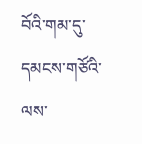བོའི་གམ་དུ་དམངས་གཙོའི་ལས་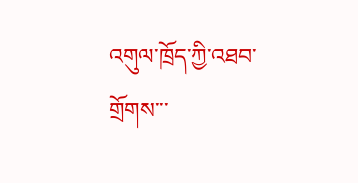འགུལ་ཁྲོད་ཀྱི་འཐབ་གྲོགས་་་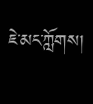ཇེ་མང་ཀློགས།